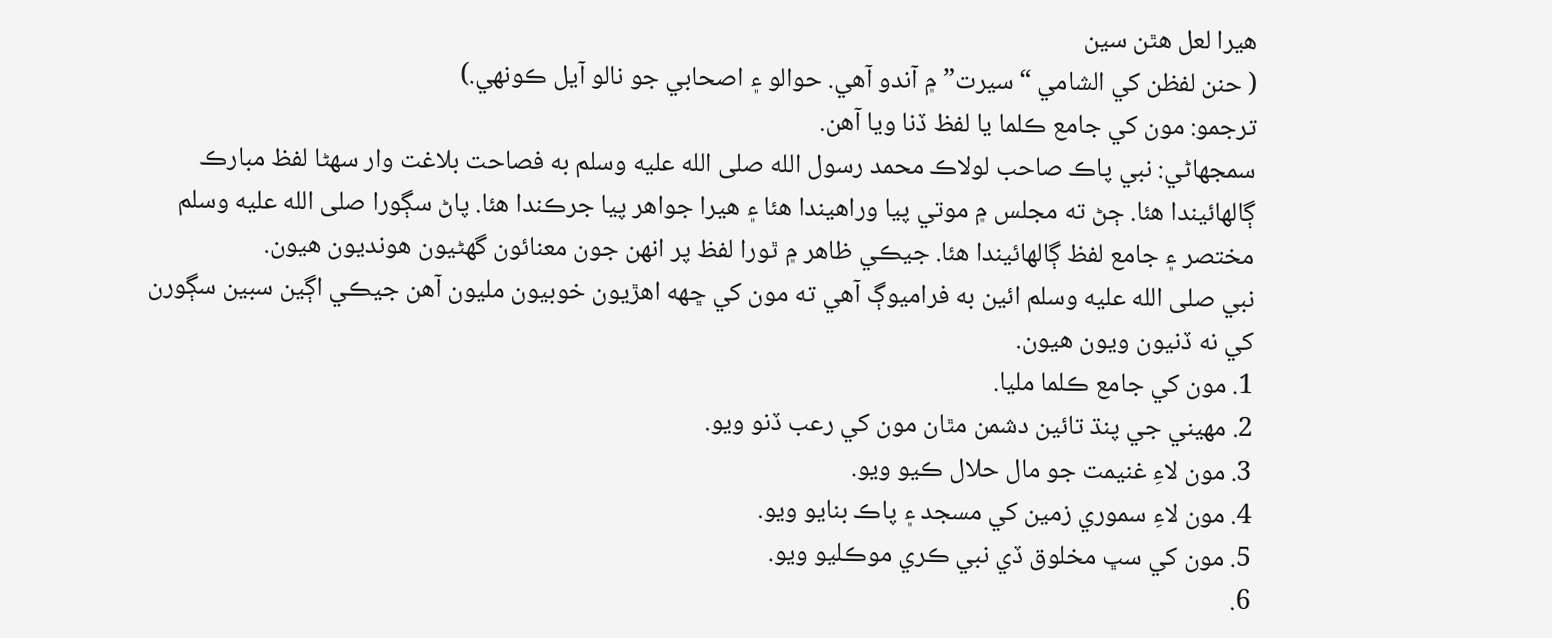هيرا لعل هٿن سين
( حنن لفظن کي الشامي “سيرت” ۾ آندو آهي. حوالو ۽ اصحابي جو نالو آيل ڪونهي.)
ترجمو: مون کي جامع ڪلما يا لفظ ڏنا ويا آهن.
سمجهاڻي: نبي پاڪ صاحب لولاڪ محمد رسول الله صلى الله عليه وسلم به فصاحت بلاغت وار سهڻا لفظ مبارڪ ڳالهائيندا هئا. ڄڻ ته مجلس ۾ موتي پيا وراهيندا هئا ۽ هيرا جواهر پيا جرڪندا هئا. پاڻ سڳورا صلى الله عليه وسلم مختصر ۽ جامع لفظ ڳالهائيندا هئا. جيڪي ظاهر ۾ ٿورا لفظ پر انهن جون معنائون گهڻيون هونديون هيون.
نبي صلى الله عليه وسلم ائين به فراميوڳ آهي ته مون کي ڇهه اهڙيون خوبيون مليون آهن جيڪي اڳين سبين سڳورن کي نه ڏنيون ويون هيون.
1. مون کي جامع ڪلما مليا.
2. مهيني جي پنڌ تائين دشمن مٿان مون کي رعب ڏنو ويو.
3. مون لاءِ غنيمت جو مال حلال ڪيو ويو.
4. مون لاءِ سموري زمين کي مسجد ۽ پاڪ بنايو ويو.
5. مون کي سڀ مخلوق ڏي نبي ڪري موڪليو ويو.
6.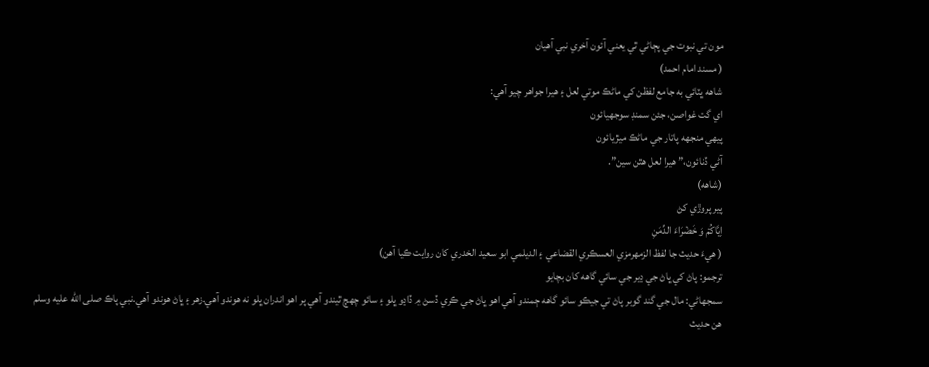مون تي نبوت جي پڄاڻي ٿي يعني آئون آخري نبي آهيان
( مسند امام احمد)
شاهه ڀٽائي به جامع لفظن کي ماڻڪ موتي لعل ۽ هيرا جواهر چيو آهي:
اي گت غواصن، جئن سمنڊ سوجهيائون
پيهي منجهه پاتار جي ماڻڪ ميڙيائون
آڻي ڏنائون،” هيرا لعل هٿن سين”.
(شاهه)
پير پروڙي کڻ
اِیَّاکُمۡ وَ خَضۡرَاءَ الدِّمَنِ
( هيءَ حديث جا لفظ الزمهرمزي العسڪري القضاعي ۽ الديلمي ابو سعيد الخدري کان روايت ڪيا آهن)
ترجمو: پاڻ کي ڀاڻ جي ڍير جي سائي گاهه کان بچايو
سمجهاڻي: مال جي گند گوبر پاڻ تي جيڪو سائو گاهه ڄمندو آهي اهو ڀاڻ جي ڪري ڏسڻ ۾ ڏاڍو ڀلو ۽ سائو چهچ ٿيندو آهي پر اهو اندران ڀلو نه هوندو آهي.زهر ۽ ڀاڻ هوندو آهي.نبي پاڪ صلى الله عليه وسلم هن حديث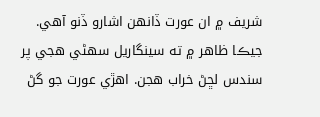شريف ۾ ان عورت ڏانهن اشارو ڏنو آهي. جيڪا ظاهر ۾ ته سينگاريل سهڻي هجي پر سندس لڇڻ خراب هجن. اهڙي عورت جو گڻ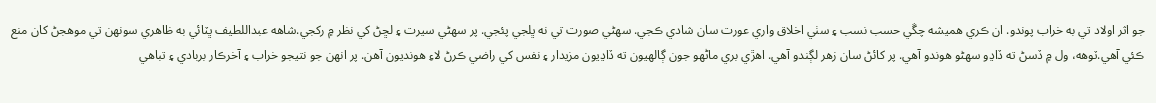جو اثر اولاد تي به خراب پوندو. ان ڪري هميشه چڱي حسب نسب ۽ سٺي اخلاق واري عورت سان شادي ڪجي. سهڻي صورت تي نه ڀلجي پئجي. پر سهڻي سيرت ۽ لڇڻ کي نظر ۾ رکجي.شاهه عبداللطيف ڀٽائي به ظاهري سونهن تي موهجڻ کان منع ڪئي آهي.ٽوهه، ول ۾ ڏسڻ ته ڏاڍو سهڻو هوندو آهي. پر کائڻ سان زهر لڳندو آهي. اهڙي بري ماڻهو جون ڳالهيون ته ڏاڍيون مزيدار ۽ نفس کي راضي ڪرڻ لاءِ هونديون آهن. پر انهن جو نتيجو خراب ۽ آخرڪار بربادي ۽ تباهي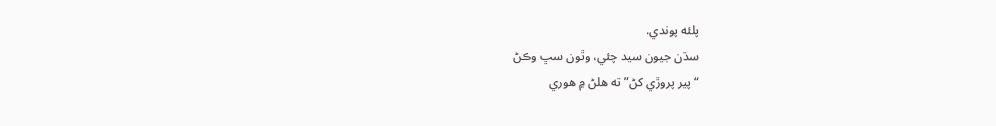پلئه پوندي.
سڌن جيون سيد چئي، وٿون سڀ وڪڻ
“پير پروڙي کڻ” ته هلڻ ۾ هوري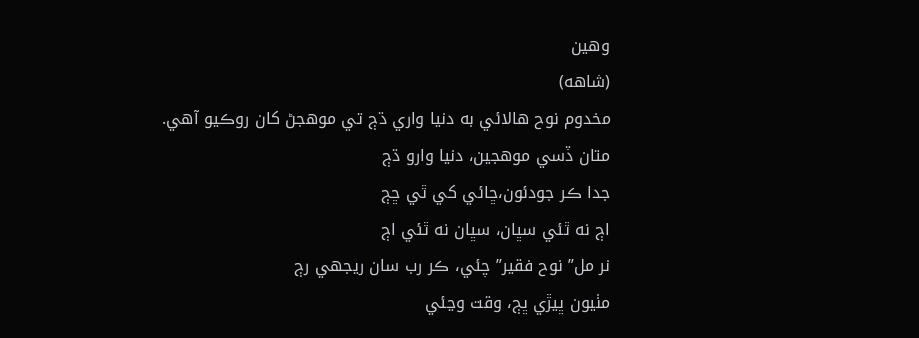وهين
(شاهه)
مخدوم نوح هالائي به دنيا واري ڌڄ تي موهجڻ کان روڪيو آهي.
متان ڏسي موهجين، دنيا وارو ڌڄ
جدا ڪر جودئون،ڇائي کي ٿي ڇڄ
اڄ نه ٿئي سڀان، سڀان نه ٿئي اڄ
نر مل” نوح فقير” چئي، ڪر رب سان ريجهي رڄ
مٺيون ڀيڙي ڀڄ، وقت وڃئي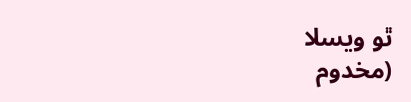ٿو ويسلا
(مخدوم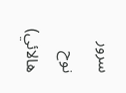سرور نوح هالائي)